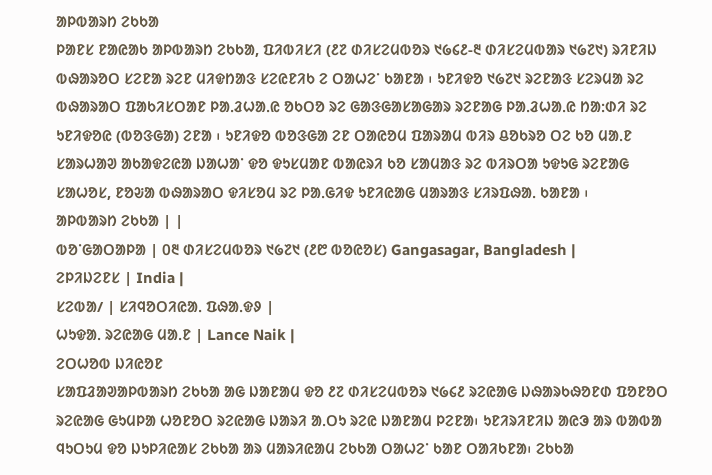ᱟᱞᱵᱟᱨᱴ ᱮᱠᱠᱟ
ᱞᱟᱱᱥ ᱱᱟᱭᱟᱠ ᱟᱞᱵᱟᱨᱴ ᱮᱠᱠᱟ, ᱯᱤᱵᱤᱥᱤ (᱒᱗ ᱰᱤᱥᱮᱢᱵᱚᱨ ᱑᱙᱔᱒-᱓ ᱰᱤᱥᱮᱢᱵᱟᱨ ᱑᱙᱗᱑) ᱨᱤᱱᱤᱡ ᱵᱷᱟᱨᱚᱛ ᱥᱮᱱᱟ ᱨᱮᱱ ᱢᱤᱫᱴᱟᱝ ᱥᱮᱭᱱᱤᱠ ᱮ ᱛᱟᱦᱮᱸ ᱠᱟᱱᱟ ᱾ ᱩᱱᱤᱫᱚ ᱑᱙᱗᱑ ᱨᱮᱱᱟᱝ ᱥᱮᱨᱢᱟ ᱨᱮ ᱵᱷᱟᱨᱟᱛ ᱯᱟᱠᱤᱥᱛᱟᱱ ᱞᱟᱹᱲᱦᱟᱹᱭ ᱚᱠᱛᱚ ᱨᱮ ᱜᱟᱝᱜᱟᱥᱟᱜᱟᱨ ᱨᱮᱱᱟᱜ ᱞᱟᱹᱲᱦᱟᱹᱭ ᱴᱟᱺᱰᱤ ᱨᱮ ᱩᱱᱤᱫᱚᱭ (ᱵᱚᱝᱜᱟ) ᱮᱱᱟ ᱾ ᱩᱱᱤᱫᱚ ᱵᱚᱝᱜᱟ ᱮᱱ ᱛᱟᱭᱚᱢ ᱯᱟᱨᱟᱢ ᱵᱤᱨ ᱪᱚᱠᱨᱚ ᱛᱮ ᱠᱚ ᱢᱟᱹᱱ ᱥᱟᱨᱦᱟᱣ ᱟᱠᱟᱫᱮᱭᱟ ᱡᱟᱦᱟᱸ ᱫᱚ ᱫᱩᱥᱢᱟᱱ ᱵᱟᱭᱨᱤ ᱠᱚ ᱥᱟᱢᱟᱝ ᱨᱮ ᱵᱤᱨᱛᱟ ᱩᱫᱩᱜ ᱨᱮᱱᱟᱜ ᱥᱟᱦᱚᱥ, ᱱᱚᱶᱟ ᱵᱷᱟᱨᱟᱛ ᱫᱤᱥᱚᱢ ᱨᱮ ᱞᱟᱹᱜᱤᱫ ᱩᱱᱤᱭᱟᱜ ᱢᱟᱨᱟᱝ ᱥᱤᱨᱯᱷᱟᱹ ᱠᱟᱱᱟ ᱾
ᱟᱞᱵᱟᱨᱴ ᱮᱠᱠᱟ | |
ᱵᱚᱸᱜᱟᱛᱟᱞᱟ | ᱐᱓ ᱰᱤᱥᱮᱢᱵᱚᱨ ᱑᱙᱗᱑ (᱒᱘ ᱵᱚᱭᱚᱥ) Gangasagar, Bangladesh |
ᱮᱞᱤᱡᱮᱱᱥ | India |
ᱥᱮᱵᱟ/ | ᱥᱤᱧᱚᱛᱤᱭᱟᱹ ᱯᱷᱟᱹᱫᱽ |
ᱦᱩᱫᱟᱹ ᱨᱮᱭᱟᱜ ᱢᱟᱹᱱ | Lance Naik |
ᱮᱛᱦᱚᱵ ᱡᱤᱭᱚᱱ
ᱥᱟᱯᱲᱟᱣᱟᱞᱵᱟᱨᱴ ᱮᱠᱠᱟ ᱟᱜ ᱡᱟᱱᱟᱢ ᱫᱚ ᱒᱗ ᱰᱤᱥᱮᱢᱵᱚᱨ ᱑᱙᱔᱒ ᱨᱮᱭᱟᱜ ᱡᱷᱟᱨᱠᱷᱚᱱᱰ ᱯᱚᱱᱚᱛ ᱨᱮᱭᱟᱜ ᱜᱩᱢᱞᱟ ᱦᱚᱱᱚᱛ ᱨᱮᱭᱟᱜ ᱡᱟᱨᱤ ᱟᱹᱛᱩ ᱨᱮᱭ ᱡᱟᱱᱟᱢ ᱞᱮᱱᱟ᱾ ᱩᱱᱤᱨᱤᱱᱤᱡ ᱟᱭᱳ ᱟᱨ ᱵᱟᱵᱟ ᱧᱩᱛᱩᱢ ᱫᱚ ᱡᱩᱞᱤᱭᱟᱥ ᱮᱠᱠᱟ ᱟᱨ ᱢᱟᱨᱤᱭᱟᱢ ᱮᱠᱠᱟ ᱛᱟᱦᱮᱸ ᱠᱟᱱ ᱛᱟᱤᱠᱱᱟ᱾ ᱮᱠᱠᱟ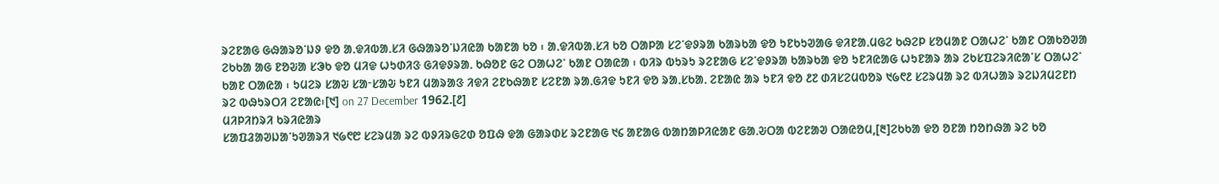ᱨᱮᱱᱟᱜ ᱜᱷᱟᱨᱚᱸᱡᱽ ᱫᱚ ᱟᱹᱫᱤᱵᱟᱹᱥᱤ ᱜᱷᱟᱨᱚᱸᱡᱤᱭᱟ ᱠᱟᱱᱟ ᱠᱚ ᱾ ᱟᱹᱫᱤᱵᱟᱹᱥᱤ ᱠᱚ ᱛᱟᱞᱟ ᱥᱮᱸᱫᱽᱨᱟ ᱠᱟᱨᱠᱟ ᱫᱚ ᱩᱱᱠᱩᱣᱟᱜ ᱫᱤᱱᱟᱹᱢᱜᱮ ᱠᱷᱮᱞ ᱥᱚᱢᱟᱱ ᱛᱟᱦᱮᱸ ᱠᱟᱱ ᱛᱟᱠᱚᱣᱟ ᱮᱠᱠᱟ ᱟᱜ ᱱᱚᱶᱟ ᱥᱳᱠ ᱫᱚ ᱢᱤᱫ ᱦᱩᱰᱤᱝ ᱜᱤᱫᱽᱨᱟᱹ ᱠᱷᱚᱱ ᱜᱮ ᱛᱟᱦᱮᱸ ᱠᱟᱱ ᱛᱟᱭᱟ ᱾ ᱵᱤᱨ ᱵᱩᱨᱩ ᱨᱮᱱᱟᱜ ᱥᱮᱸᱫᱽᱨᱟ ᱠᱟᱨᱠᱟ ᱫᱚ ᱩᱱᱤᱭᱟᱜ ᱦᱩᱱᱟᱨ ᱟᱨ ᱮᱠᱥᱯᱮᱨᱤᱭᱟᱸᱥ ᱛᱟᱦᱮᱸ ᱠᱟᱱ ᱛᱟᱭᱟ ᱾ ᱩᱢᱮᱨ ᱥᱟᱶ ᱥᱟᱼᱥᱟᱶ ᱩᱱᱤ ᱢᱟᱨᱟᱝ ᱤᱫᱤ ᱮᱱᱠᱷᱟᱱ ᱥᱮᱱᱟ ᱨᱟᱹᱜᱤᱫ ᱩᱱᱤ ᱫᱚ ᱨᱟᱹᱥᱠᱟᱹ ᱮᱱᱟᱭ ᱟᱨ ᱩᱱᱤ ᱫᱚ ᱒᱗ ᱰᱤᱥᱮᱢᱵᱚᱨ ᱑᱙᱖᱒ ᱥᱮᱨᱢᱟ ᱨᱮ ᱵᱤᱦᱟᱨ ᱨᱮᱡᱤᱢᱮᱱᱴ ᱨᱮ ᱵᱷᱩᱨᱛᱤ ᱮᱱᱟᱭ᱾[᱑] on 27 December 1962.[᱒]
ᱢᱤᱞᱤᱴᱨᱤ ᱠᱨᱤᱭᱟᱨ
ᱥᱟᱯᱲᱟᱣᱡᱟᱸᱩᱣᱟᱨᱤ ᱑᱙᱖᱘ ᱥᱮᱨᱢᱟ ᱨᱮ ᱵᱽᱤᱨᱜᱮᱰ ᱚᱯᱷ ᱫᱟ ᱜᱟᱨᱰᱥ ᱨᱮᱱᱟᱜ ᱑᱔ ᱟᱱᱟᱜ ᱵᱟᱴᱟᱞᱤᱭᱟᱱ ᱜᱟᱹᱶᱛᱟ ᱵᱮᱱᱟᱣ ᱛᱟᱭᱚᱢ,[᱓]ᱮᱠᱠᱟ ᱫᱚ ᱚᱱᱟ ᱴᱚᱴᱷᱟ ᱨᱮ ᱠᱚ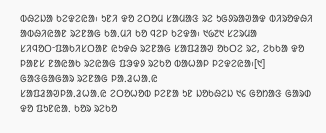ᱵᱷᱮᱡᱟ ᱠᱮᱫᱮᱭᱟ᱾ ᱩᱱᱤ ᱫᱚ ᱮᱛᱚᱢ ᱥᱟᱢᱟᱝ ᱨᱮ ᱩᱜᱽᱨᱟᱣᱟᱫ ᱵᱤᱨᱚᱫᱷᱤ ᱟᱵᱷᱤᱭᱟᱱ ᱨᱮᱱᱟᱜ ᱠᱟᱹᱢᱤ ᱠᱚ ᱧᱮᱞ ᱠᱮᱫᱟ᱾ ᱑᱙᱗᱑ ᱥᱮᱨᱢᱟ ᱥᱤᱧᱚᱛᱼᱯᱟᱠᱤᱥᱛᱟᱱ ᱭᱩᱫᱷ ᱨᱮᱱᱟᱜ ᱥᱟᱯᱲᱟᱣ ᱚᱠᱛᱮ ᱨᱮ, ᱮᱠᱠᱟ ᱫᱚ ᱞᱟᱱᱥ ᱱᱟᱭᱟᱠ ᱨᱮᱭᱟᱜ ᱯᱳᱫᱽ ᱨᱮᱠᱚ ᱵᱟᱦᱟᱞ ᱞᱮᱫᱮᱭᱟ᱾[᱑]
ᱜᱟᱝᱜᱟᱜᱟᱨ ᱨᱮᱱᱟᱜ ᱞᱟᱹᱲᱦᱟᱹᱭ
ᱥᱟᱯᱲᱟᱣᱞᱟᱹᱲᱦᱟᱹᱭ ᱮᱛᱚᱦᱚᱵ ᱞᱮᱱᱟ ᱩᱱ ᱡᱚᱠᱷᱮᱡ ᱑᱔ ᱜᱚᱴᱟᱝ ᱜᱟᱨᱰ ᱫᱚ ᱯᱩᱱᱭᱟᱹ ᱠᱚᱨ ᱨᱮᱠᱚ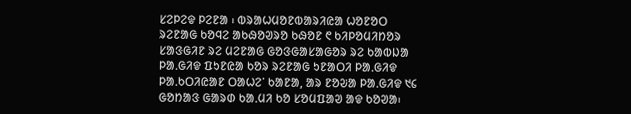ᱥᱮᱞᱮᱫ ᱞᱮᱱᱟ ᱾ ᱵᱨᱟᱦᱢᱚᱱᱵᱟᱨᱤᱭᱟ ᱦᱚᱱᱚᱛ ᱨᱮᱱᱟᱜ ᱠᱚᱧᱮ ᱟᱠᱷᱚᱣᱨᱚ ᱠᱷᱚᱱ ᱖ ᱠᱤᱞᱚᱢᱤᱴᱚᱨ ᱥᱟᱝᱜᱤᱱ ᱨᱮ ᱢᱮᱱᱟᱜ ᱜᱚᱝᱜᱟᱥᱟᱜᱚᱨ ᱨᱮ ᱠᱟᱵᱡᱟ ᱞᱟᱹᱜᱤᱫ ᱯᱩᱱᱭᱟ ᱠᱚᱨ ᱨᱮᱱᱟᱜ ᱩᱱᱟᱛᱤ ᱞᱟᱹᱜᱤᱫ ᱞᱟᱹᱠᱛᱤᱭᱟᱱ ᱛᱟᱦᱮᱸ ᱠᱟᱱᱟ, ᱟᱨ ᱱᱚᱶᱟ ᱞᱟᱹᱜᱤᱫ ᱑᱔ ᱜᱚᱴᱟᱝ ᱜᱟᱨᱰ ᱠᱟᱹᱢᱤ ᱠᱚ ᱥᱚᱢᱯᱟᱣ ᱟᱫ ᱠᱚᱣᱟ᱾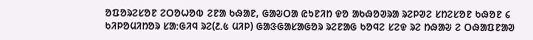ᱚᱯᱚᱨᱮᱥᱚᱱ ᱮᱛᱚᱦᱚᱵ ᱮᱱᱟ ᱠᱷᱟᱱ, ᱜᱟᱶᱛᱟ ᱭᱩᱱᱤᱴ ᱫᱚ ᱟᱠᱷᱚᱣᱨᱟ ᱨᱮᱞᱣᱮ ᱥᱴᱮᱥᱚᱱ ᱠᱷᱚᱱ ᱔ ᱠᱤᱞᱚᱢᱤᱴᱚᱨ ᱥᱟᱺᱜᱤᱧ ᱨᱮ(᱒ᱹ᱕ ᱢᱤᱞ) ᱜᱟᱝᱜᱟᱥᱟᱜᱚᱨ ᱨᱮᱱᱟᱜ ᱠᱚᱧᱮ ᱥᱮᱫ ᱨᱮ ᱴᱷᱟᱶ ᱮ ᱛᱷᱟᱯᱱᱟᱣ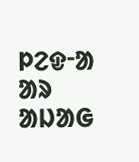ᱞᱮᱫᱼᱟ ᱟᱨ ᱟᱡᱟᱜ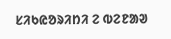ᱥᱤᱠᱭᱚᱨᱤᱴᱤ ᱮ ᱵᱮᱱᱟᱣ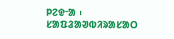ᱞᱮᱫᱼᱟ ᱾
ᱥᱟᱯᱲᱟᱣᱵᱤᱨᱟᱥᱟᱛ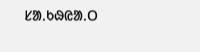ᱥᱟᱹᱠᱷᱭᱟᱹᱛ